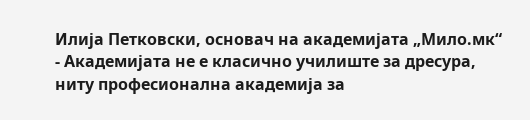Илија Петковски, основач на академијата „Мило.мк“
- Академијата не е класично училиште за дресура, ниту професионална академија за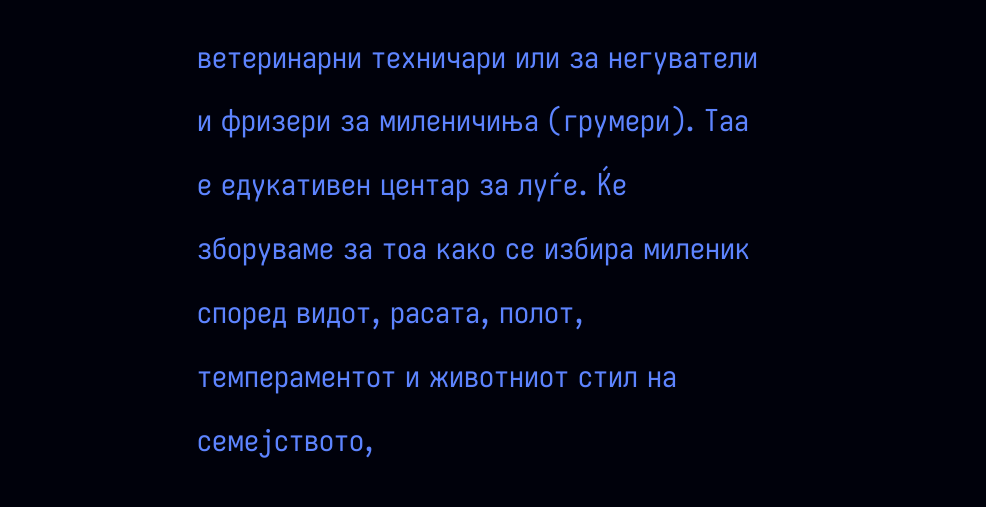ветеринарни техничари или за негуватели и фризери за миленичиња (грумери). Таа е едукативен центар за луѓе. Ќе зборуваме за тоа како се избира миленик според видот, расата, полот, темпераментот и животниот стил на семејството,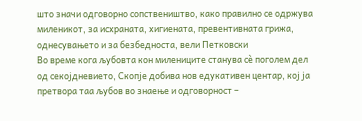што значи одговорно сопствеништво, како правилно се одржува миленикот, за исхраната, хигиената, превентивната грижа, однесувањето и за безбедноста, вели Петковски
Во време кога љубовта кон милениците станува сè поголем дел од секојдневието, Скопје добива нов едукативен центар, кој ја претвора таа љубов во знаење и одговорност –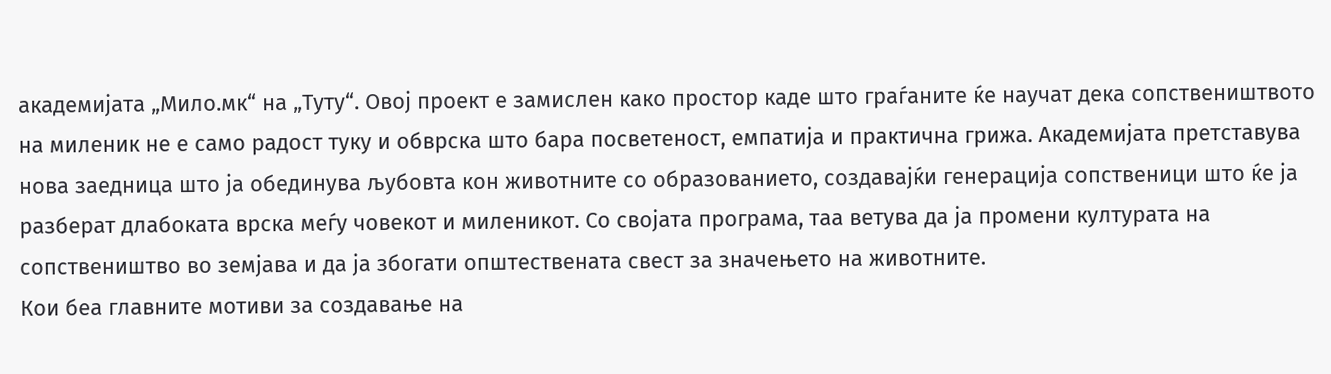академијата „Мило.мк“ на „Туту“. Овој проект е замислен како простор каде што граѓаните ќе научат дека сопствеништвото на миленик не е само радост туку и обврска што бара посветеност, емпатија и практична грижа. Академијата претставува нова заедница што ја обединува љубовта кон животните со образованието, создавајќи генерација сопственици што ќе ја разберат длабоката врска меѓу човекот и миленикот. Со својата програма, таа ветува да ја промени културата на сопствеништво во земјава и да ја збогати општествената свест за значењето на животните.
Кои беа главните мотиви за создавање на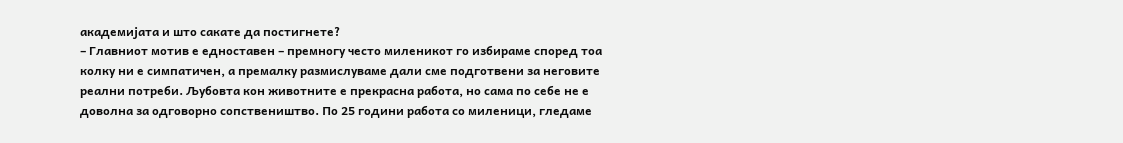академијата и што сакате да постигнете?
– Главниот мотив е едноставен – премногу често миленикот го избираме според тоа колку ни е симпатичен, а премалку размислуваме дали сме подготвени за неговите реални потреби. Љубовта кон животните е прекрасна работа, но сама по себе не е доволна за одговорно сопствеништво. По 25 години работа со миленици, гледаме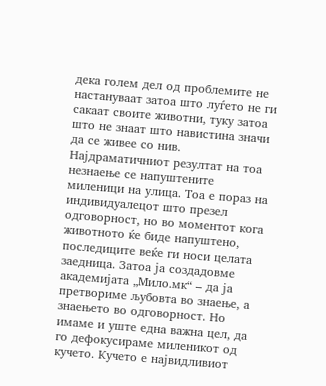дека голем дел од проблемите не настануваат затоа што луѓето не ги сакаат своите животни, туку затоа што не знаат што навистина значи да се живее со нив. Најдраматичниот резултат на тоа незнаење се напуштените миленици на улица. Тоа е пораз на индивидуалецот што презел одговорност, но во моментот кога животното ќе биде напуштено, последиците веќе ги носи целата заедница. Затоа ја создадовме академијата „Мило.мк“ – да ја претвориме љубовта во знаење, а знаењето во одговорност. Но имаме и уште една важна цел, да го дефокусираме миленикот од кучето. Кучето е највидливиот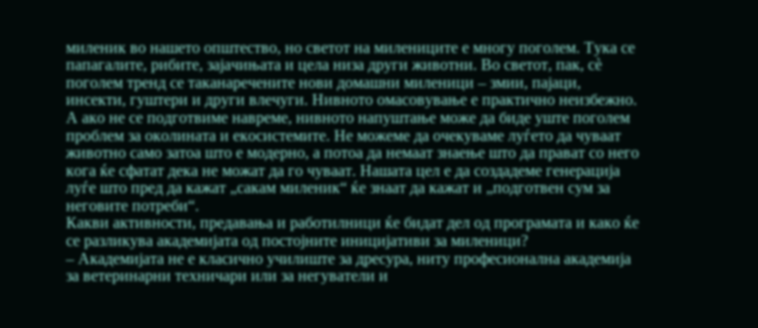миленик во нашето општество, но светот на милениците е многу поголем. Тука се папагалите, рибите, зајачињата и цела низа други животни. Во светот, пак, сè поголем тренд се таканаречените нови домашни миленици – змии, пајаци, инсекти, гуштери и други влечуги. Нивното омасовување е практично неизбежно. А ако не се подготвиме навреме, нивното напуштање може да биде уште поголем проблем за околината и екосистемите. Не можеме да очекуваме луѓето да чуваат животно само затоа што е модерно, а потоа да немаат знаење што да прават со него кога ќе сфатат дека не можат да го чуваат. Нашата цел е да создадеме генерација луѓе што пред да кажат „сакам миленик“ ќе знаат да кажат и „подготвен сум за неговите потреби“.
Какви активности, предавања и работилници ќе бидат дел од програмата и како ќе се разликува академијата од постојните иницијативи за миленици?
– Академијата не е класично училиште за дресура, ниту професионална академија за ветеринарни техничари или за негуватели и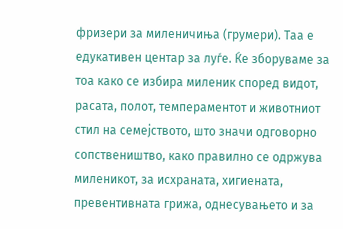фризери за миленичиња (грумери). Таа е едукативен центар за луѓе. Ќе зборуваме за тоа како се избира миленик според видот, расата, полот, темпераментот и животниот стил на семејството, што значи одговорно сопствеништво, како правилно се одржува миленикот, за исхраната, хигиената, превентивната грижа, однесувањето и за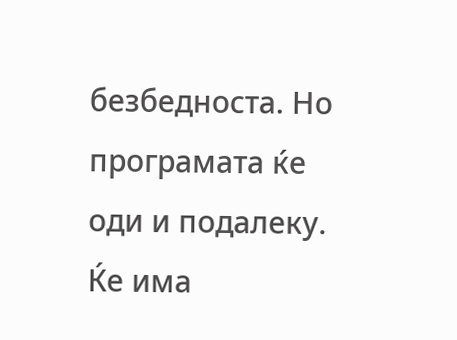безбедноста. Но програмата ќе оди и подалеку. Ќе има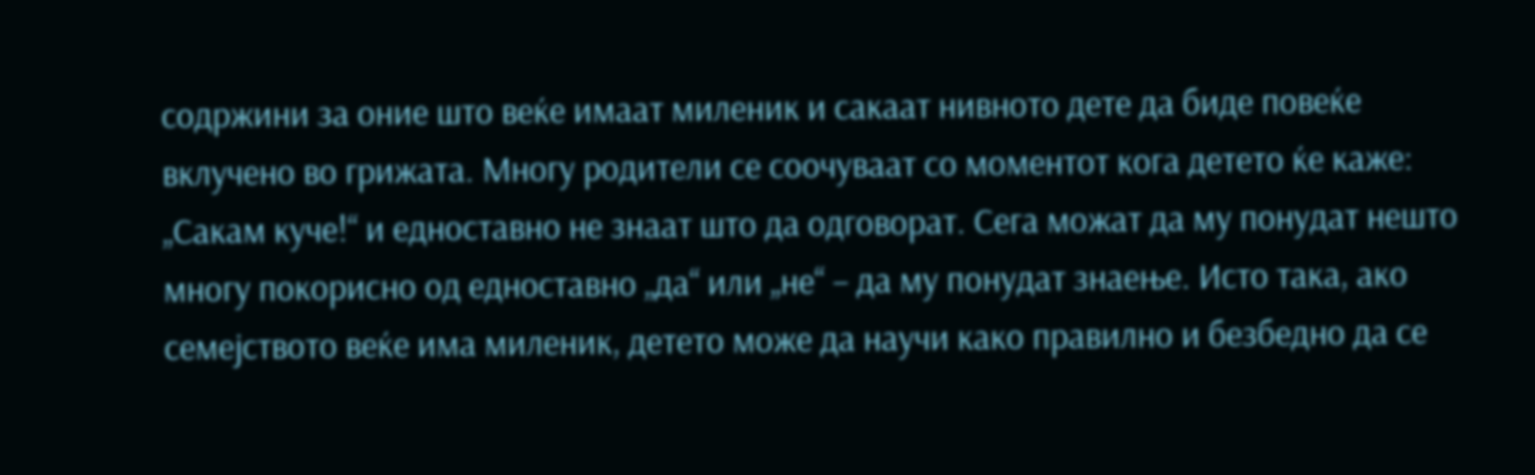содржини за оние што веќе имаат миленик и сакаат нивното дете да биде повеќе вклучено во грижата. Многу родители се соочуваат со моментот кога детето ќе каже: „Сакам куче!“ и едноставно не знаат што да одговорат. Сега можат да му понудат нешто многу покорисно од едноставно „да“ или „не“ – да му понудат знаење. Исто така, ако семејството веќе има миленик, детето може да научи како правилно и безбедно да се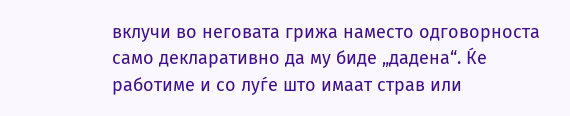вклучи во неговата грижа наместо одговорноста само декларативно да му биде „дадена“. Ќе работиме и со луѓе што имаат страв или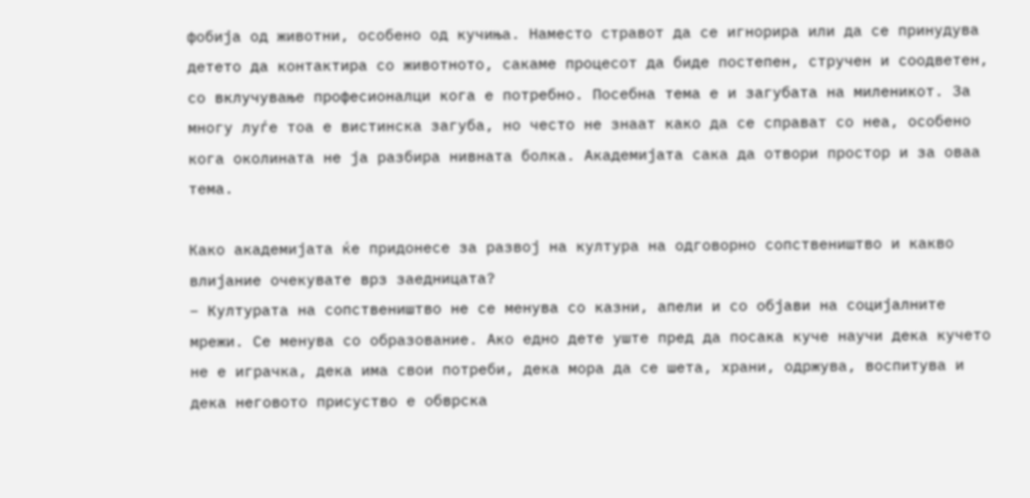фобија од животни, особено од кучиња. Наместо стравот да се игнорира или да се принудува детето да контактира со животното, сакаме процесот да биде постепен, стручен и соодветен, со вклучување професионалци кога е потребно. Посебна тема е и загубата на миленикот. За многу луѓе тоа е вистинска загуба, но често не знаат како да се справат со неа, особено кога околината не ја разбира нивната болка. Академијата сака да отвори простор и за оваа тема.

Како академијата ќе придонесе за развој на култура на одговорно сопствеништво и какво влијание очекувате врз заедницата?
– Културата на сопствеништво не се менува со казни, апели и со објави на социјалните мрежи. Се менува со образование. Ако едно дете уште пред да посака куче научи дека кучето не е играчка, дека има свои потреби, дека мора да се шета, храни, одржува, воспитува и дека неговото присуство е обврска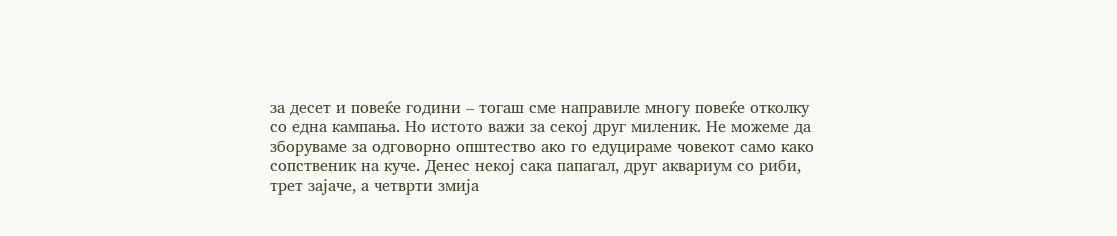за десет и повеќе години – тогаш сме направиле многу повеќе отколку со една кампања. Но истото важи за секој друг миленик. Не можеме да зборуваме за одговорно општество ако го едуцираме човекот само како сопственик на куче. Денес некој сака папагал, друг аквариум со риби, трет зајаче, а четврти змија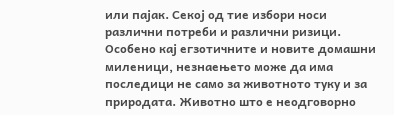или пајак. Секој од тие избори носи различни потреби и различни ризици. Особено кај егзотичните и новите домашни миленици, незнаењето може да има последици не само за животното туку и за природата. Животно што е неодговорно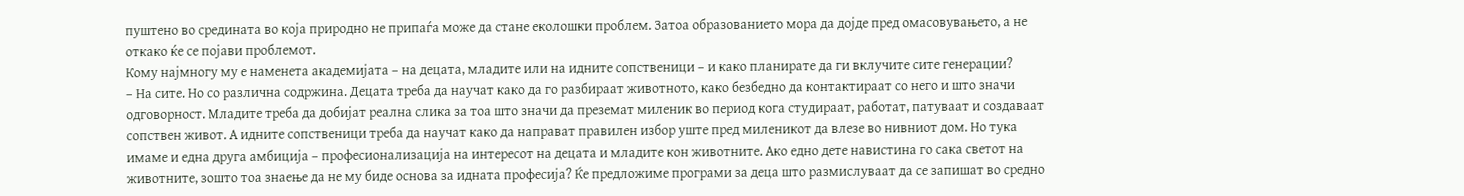пуштено во средината во која природно не припаѓа може да стане еколошки проблем. Затоа образованието мора да дојде пред омасовувањето, а не откако ќе се појави проблемот.
Кому најмногу му е наменета академијата – на децата, младите или на идните сопственици – и како планирате да ги вклучите сите генерации?
– На сите. Но со различна содржина. Децата треба да научат како да го разбираат животното, како безбедно да контактираат со него и што значи одговорност. Младите треба да добијат реална слика за тоа што значи да преземат миленик во период кога студираат, работат, патуваат и создаваат сопствен живот. А идните сопственици треба да научат како да направат правилен избор уште пред миленикот да влезе во нивниот дом. Но тука имаме и една друга амбиција – професионализација на интересот на децата и младите кон животните. Ако едно дете навистина го сака светот на животните, зошто тоа знаење да не му биде основа за идната професија? Ќе предложиме програми за деца што размислуваат да се запишат во средно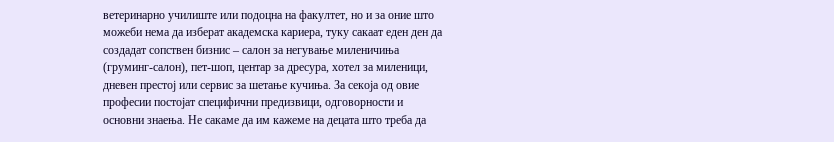ветеринарно училиште или подоцна на факултет, но и за оние што можеби нема да изберат академска кариера, туку сакаат еден ден да создадат сопствен бизнис – салон за негување миленичиња (груминг-салон), пет-шоп, центар за дресура, хотел за миленици, дневен престој или сервис за шетање кучиња. За секоја од овие професии постојат специфични предизвици, одговорности и основни знаења. Не сакаме да им кажеме на децата што треба да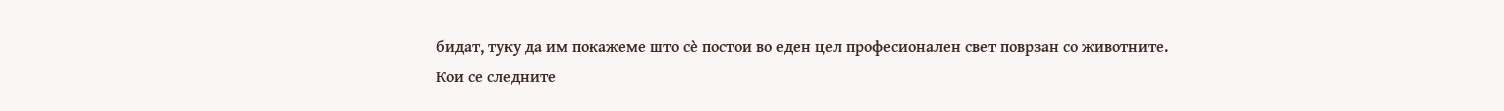бидат, туку да им покажеме што сè постои во еден цел професионален свет поврзан со животните.
Кои се следните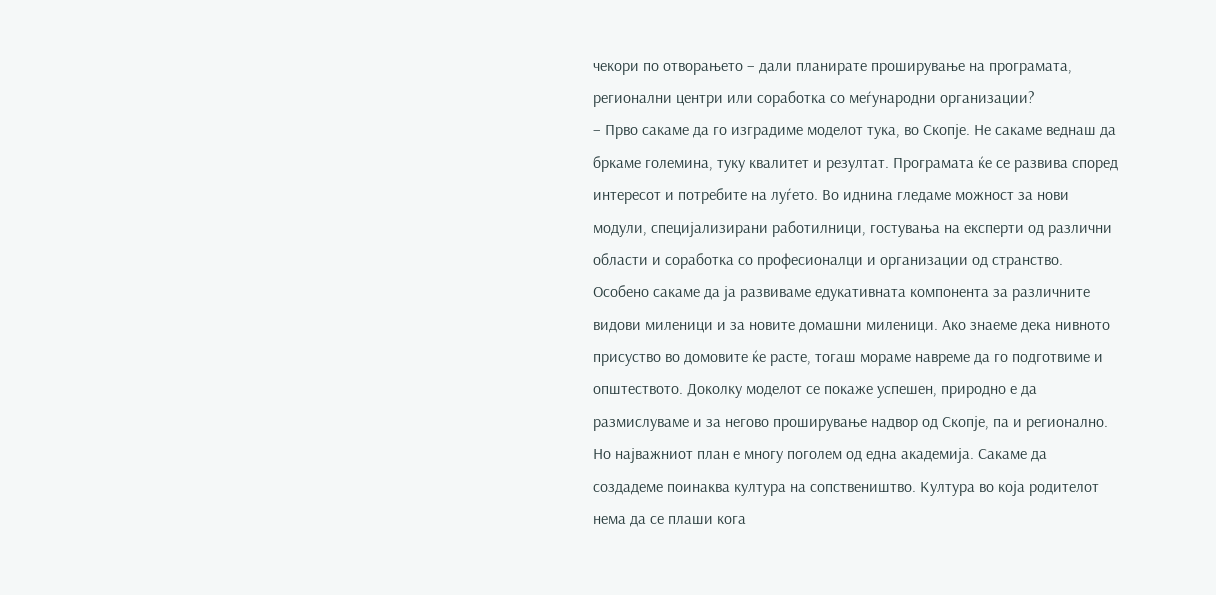чекори по отворањето – дали планирате проширување на програмата, регионални центри или соработка со меѓународни организации?
– Прво сакаме да го изградиме моделот тука, во Скопје. Не сакаме веднаш да бркаме големина, туку квалитет и резултат. Програмата ќе се развива според интересот и потребите на луѓето. Во иднина гледаме можност за нови модули, специјализирани работилници, гостувања на експерти од различни области и соработка со професионалци и организации од странство. Особено сакаме да ја развиваме едукативната компонента за различните видови миленици и за новите домашни миленици. Ако знаеме дека нивното присуство во домовите ќе расте, тогаш мораме навреме да го подготвиме и општеството. Доколку моделот се покаже успешен, природно е да размислуваме и за негово проширување надвор од Скопје, па и регионално. Но најважниот план е многу поголем од една академија. Сакаме да создадеме поинаква култура на сопствеништво. Култура во која родителот нема да се плаши кога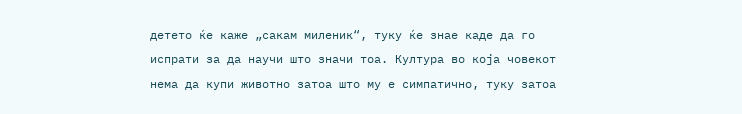детето ќе каже „сакам миленик“, туку ќе знае каде да го испрати за да научи што значи тоа. Култура во која човекот нема да купи животно затоа што му е симпатично, туку затоа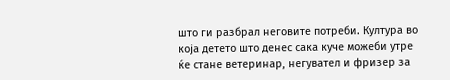што ги разбрал неговите потреби. Култура во која детето што денес сака куче можеби утре ќе стане ветеринар, негувател и фризер за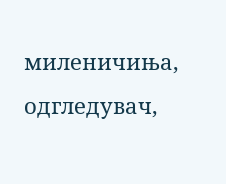миленичиња, одгледувач,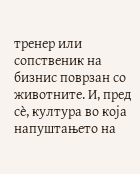тренер или сопственик на бизнис поврзан со животните. И, пред сè, култура во која напуштањето на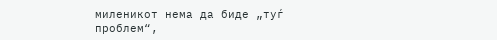миленикот нема да биде „туѓ проблем“,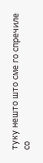туку нешто што сме го спречиле со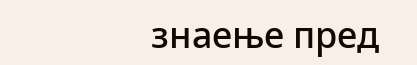знаење пред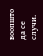воопшто да се случи.